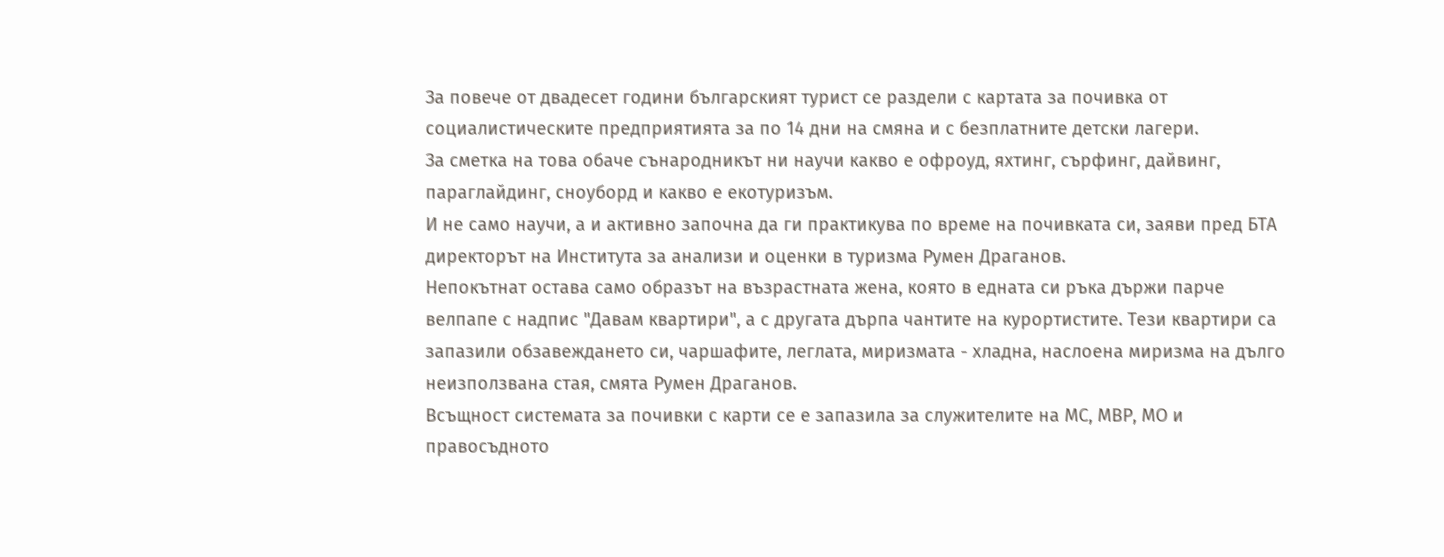За повече от двадесет години българският турист се раздели с картата за почивка от социалистическите предприятията за по 14 дни на смяна и с безплатните детски лагери.
За сметка на това обаче сънародникът ни научи какво е офроуд, яхтинг, сърфинг, дайвинг, параглайдинг, сноуборд и какво е екотуризъм.
И не само научи, а и активно започна да ги практикува по време на почивката си, заяви пред БТА директорът на Института за анализи и оценки в туризма Румен Драганов.
Непокътнат остава само образът на възрастната жена, която в едната си ръка държи парче велпапе с надпис "Давам квартири", а с другата дърпа чантите на курортистите. Тези квартири са запазили обзавеждането си, чаршафите, леглата, миризмата - хладна, наслоена миризма на дълго неизползвана стая, смята Румен Драганов.
Всъщност системата за почивки с карти се е запазила за служителите на МС, МВР, МО и правосъдното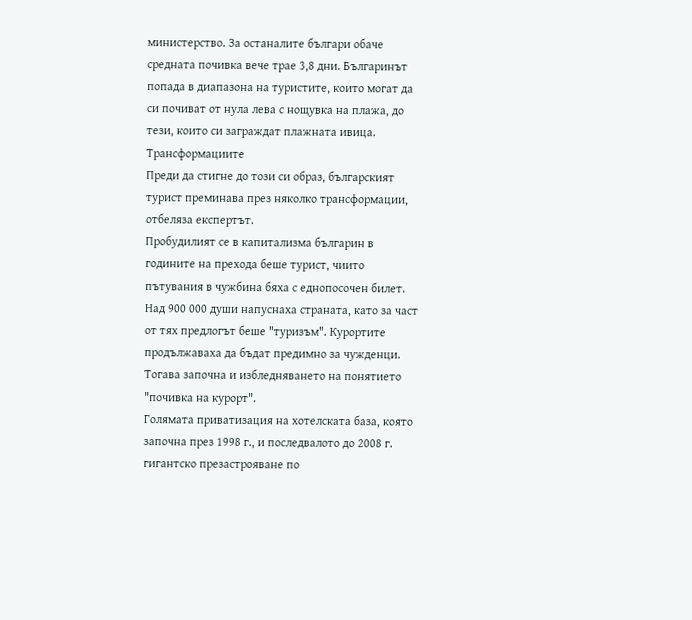министерство. За останалите българи обаче средната почивка вече трае 3,8 дни. Българинът попада в диапазона на туристите, които могат да си почиват от нула лева с нощувка на плажа, до тези, които си заграждат плажната ивица.
Трансформациите
Преди да стигне до този си образ, българският турист преминава през няколко трансформации, отбеляза експертът.
Пробудилият се в капитализма българин в годините на прехода беше турист, чиито пътувания в чужбина бяха с еднопосочен билет.
Над 900 000 души напуснаха страната, като за част от тях предлогът беше "туризъм". Курортите продължаваха да бъдат предимно за чужденци. Тогава започна и избледняването на понятието "почивка на курорт".
Голямата приватизация на хотелската база, която започна през 1998 г., и последвалото до 2008 г. гигантско презастрояване по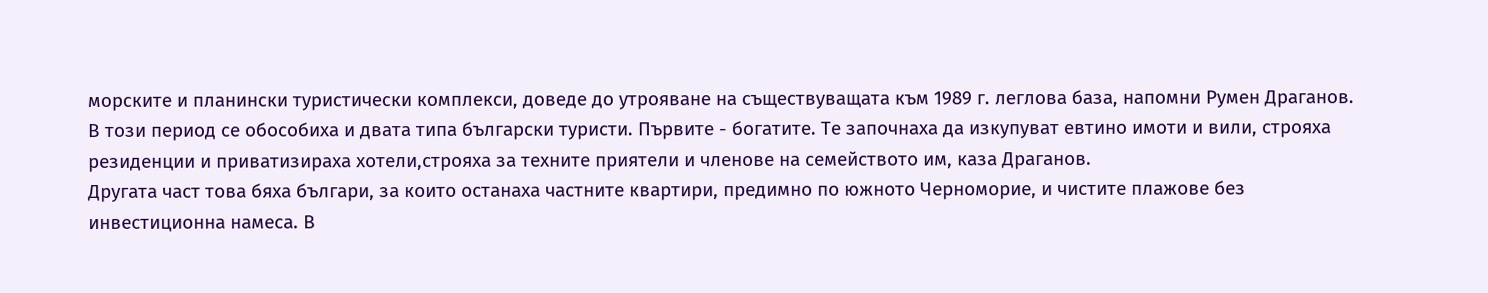морските и планински туристически комплекси, доведе до утрояване на съществуващата към 1989 г. леглова база, напомни Румен Драганов.
В този период се обособиха и двата типа български туристи. Първите - богатите. Те започнаха да изкупуват евтино имоти и вили, строяха резиденции и приватизираха хотели,строяха за техните приятели и членове на семейството им, каза Драганов.
Другата част това бяха българи, за които останаха частните квартири, предимно по южното Черноморие, и чистите плажове без инвестиционна намеса. В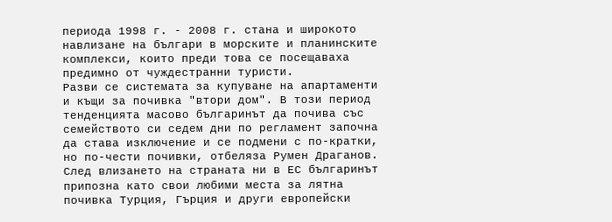периода 1998 г. - 2008 г. стана и широкото навлизане на българи в морските и планинските комплекси, които преди това се посещаваха предимно от чуждестранни туристи.
Разви се системата за купуване на апартаменти и къщи за почивка "втори дом". В този период тенденцията масово българинът да почива със семейството си седем дни по регламент започна да става изключение и се подмени с по-кратки, но по-чести почивки, отбеляза Румен Драганов.
След влизането на страната ни в ЕС българинът припозна като свои любими места за лятна почивка Турция, Гърция и други европейски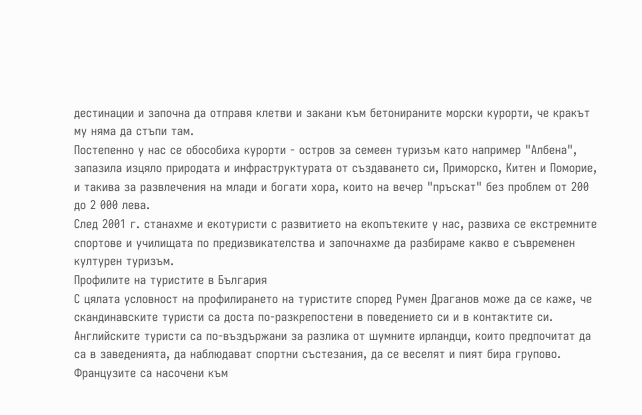дестинации и започна да отправя клетви и закани към бетонираните морски курорти, че кракът му няма да стъпи там.
Постепенно у нас се обособиха курорти - остров за семеен туризъм като например "Албена", запазила изцяло природата и инфраструктурата от създаването си, Приморско, Китен и Поморие, и такива за развлечения на млади и богати хора, които на вечер "пръскат" без проблем от 200 до 2 000 лева.
След 2001 г. станахме и екотуристи с развитието на екопътеките у нас, развиха се екстремните спортове и училищата по предизвикателства и започнахме да разбираме какво е съвременен културен туризъм.
Профилите на туристите в България
С цялата условност на профилирането на туристите според Румен Драганов може да се каже, че скандинавските туристи са доста по-разкрепостени в поведението си и в контактите си.
Английските туристи са по-въздържани за разлика от шумните ирландци, които предпочитат да са в заведенията, да наблюдават спортни състезания, да се веселят и пият бира групово.
Французите са насочени към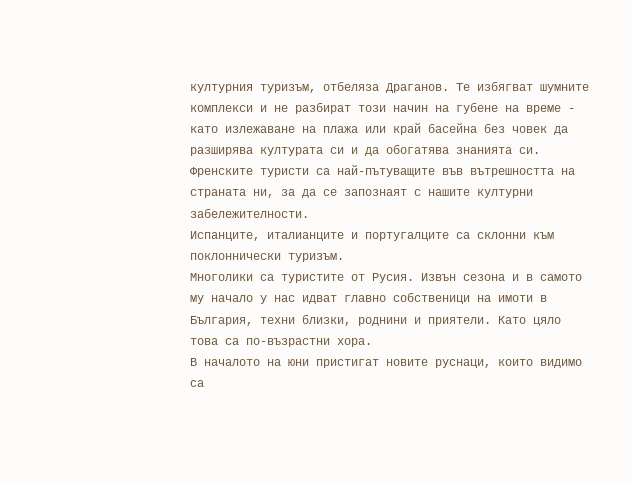културния туризъм, отбеляза Драганов. Те избягват шумните комплекси и не разбират този начин на губене на време - като излежаване на плажа или край басейна без човек да разширява културата си и да обогатява знанията си. Френските туристи са най-пътуващите във вътрешността на страната ни, за да се запознаят с нашите културни забележителности.
Испанците, италианците и португалците са склонни към поклоннически туризъм.
Многолики са туристите от Русия. Извън сезона и в самото му начало у нас идват главно собственици на имоти в България, техни близки, роднини и приятели. Като цяло това са по-възрастни хора.
В началото на юни пристигат новите руснаци, които видимо са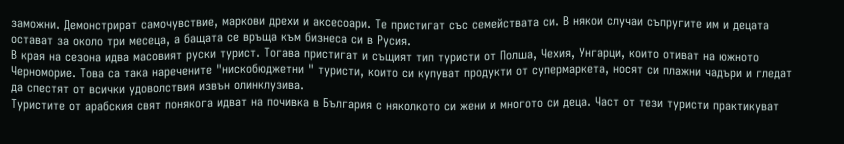заможни. Демонстрират самочувствие, маркови дрехи и аксесоари. Те пристигат със семействата си. В някои случаи съпругите им и децата остават за около три месеца, а бащата се връща към бизнеса си в Русия.
В края на сезона идва масовият руски турист. Тогава пристигат и същият тип туристи от Полша, Чехия, Унгарци, които отиват на южното Черноморие. Това са така наречените "нискобюджетни " туристи, които си купуват продукти от супермаркета, носят си плажни чадъри и гледат да спестят от всички удоволствия извън олинклузива.
Туристите от арабския свят понякога идват на почивка в България с няколкото си жени и многото си деца. Част от тези туристи практикуват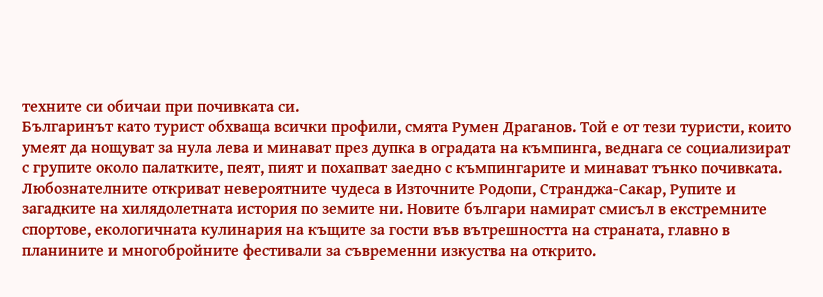техните си обичаи при почивката си.
Българинът като турист обхваща всички профили, смята Румен Драганов. Той е от тези туристи, които умеят да нощуват за нула лева и минават през дупка в оградата на къмпинга, веднага се социализират с групите около палатките, пеят, пият и похапват заедно с къмпингарите и минават тънко почивката.
Любознателните откриват невероятните чудеса в Източните Родопи, Странджа-Сакар, Рупите и загадките на хилядолетната история по земите ни. Новите българи намират смисъл в екстремните спортове, екологичната кулинария на къщите за гости във вътрешността на страната, главно в планините и многобройните фестивали за съвременни изкуства на открито.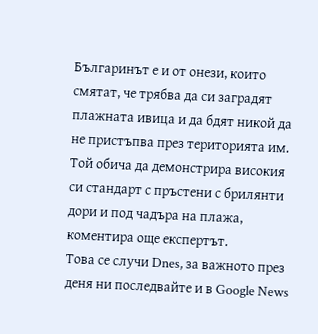Българинът е и от онези, които смятат, че трябва да си заградят плажната ивица и да бдят никой да не пристъпва през територията им. Той обича да демонстрира високия си стандарт с пръстени с брилянти дори и под чадъра на плажа, коментира още експертът.
Това се случи Dnes, за важното през деня ни последвайте и в Google News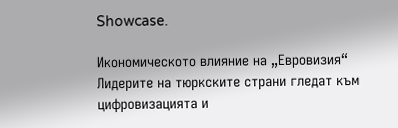Showcase.

Икономическото влияние на „Евровизия“
Лидерите на тюркските страни гледат към цифровизацията и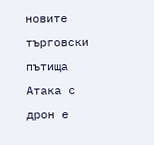новите търговски пътища
Атака с дрон е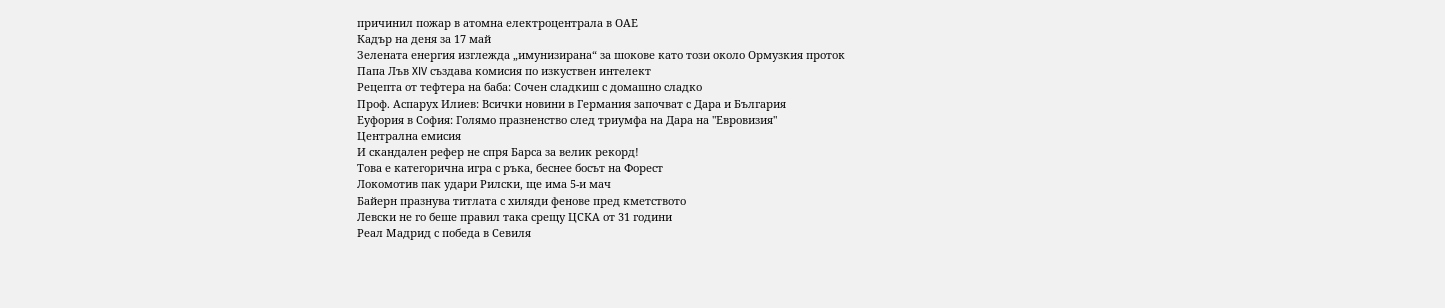причинил пожар в атомна електроцентрала в ОАЕ
Кадър на деня за 17 май
Зелената енергия изглежда „имунизирана“ за шокове като този около Ормузкия проток
Папа Лъв XIV създава комисия по изкуствен интелект
Рецепта от тефтера на баба: Сочен сладкиш с домашно сладко
Проф. Аспарух Илиев: Всички новини в Германия започват с Дара и България
Еуфория в София: Голямо празненство след триумфа на Дара на "Евровизия"
Централна емисия
И скандален рефер не спря Барса за велик рекорд!
Това е категорична игра с ръка, беснее босът на Форест
Локомотив пак удари Рилски, ще има 5-и мач
Байерн празнува титлата с хиляди фенове пред кметството
Левски не го беше правил така срещу ЦСКА от 31 години
Реал Мадрид с победа в Севиля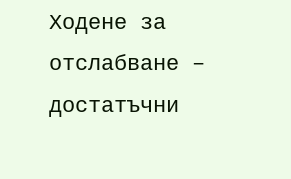Ходене за отслабване – достатъчни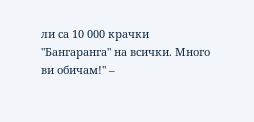ли са 10 000 крачки
"Бангаранга" на всички. Много ви обичам!" –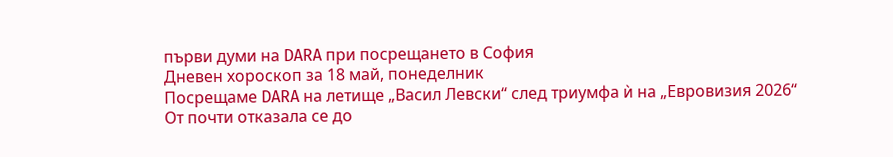първи думи на DARA при посрещането в София
Дневен хороскоп за 18 май, понеделник
Посрещаме DARA на летище „Васил Левски“ след триумфа ѝ на „Евровизия 2026“
От почти отказала се до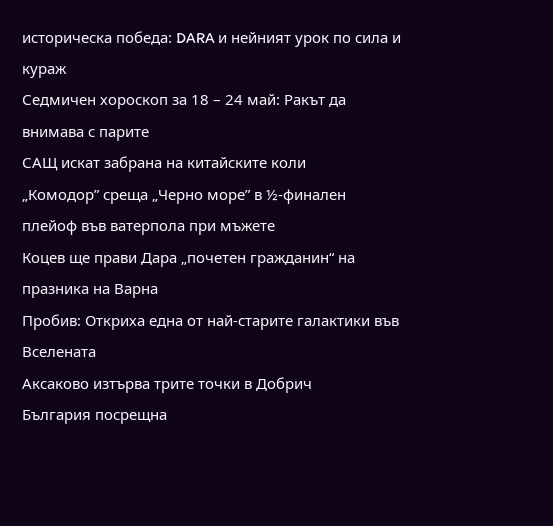историческа победа: DARA и нейният урок по сила и кураж
Седмичен хороскоп за 18 – 24 май: Ракът да внимава с парите
САЩ искат забрана на китайските коли
„Комодор” среща „Черно море” в ½-финален плейоф във ватерпола при мъжете
Коцев ще прави Дара „почетен гражданин“ на празника на Варна
Пробив: Откриха една от най-старите галактики във Вселената
Аксаково изтърва трите точки в Добрич
България посрещна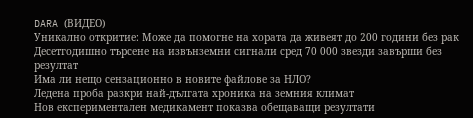DARA (ВИДЕО)
Уникално откритие: Може да помогне на хората да живеят до 200 години без рак
Десетгодишно търсене на извънземни сигнали сред 70 000 звезди завърши без резултат
Има ли нещо сензационно в новите файлове за НЛО?
Ледена проба разкри най-дългата хроника на земния климат
Нов експериментален медикамент показва обещаващи резултати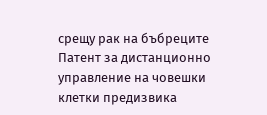срещу рак на бъбреците
Патент за дистанционно управление на човешки клетки предизвика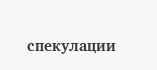спекулации